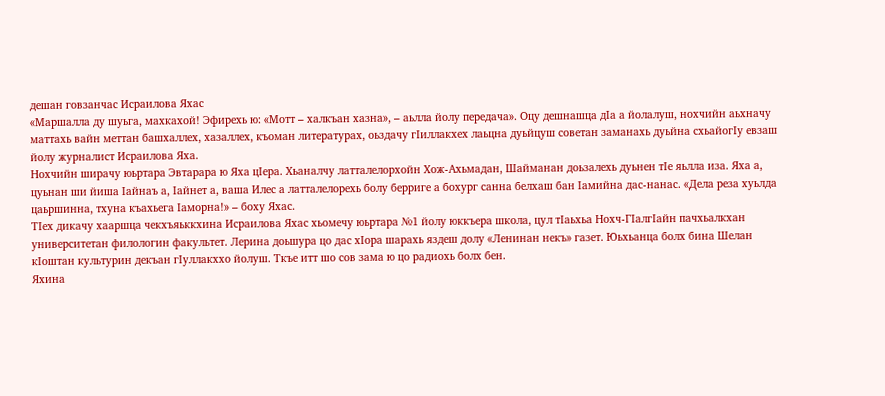дешан говзанчас Исраилова Яхас
«Маршалла ду шуьга, махкахой! Эфирехь ю: «Мотт – халкъан хазна», – аьлла йолу передача». Оцу дешнашца дIа а йолалуш, нохчийн аьхначу маттахь вайн меттан башхаллех, хазаллех, къоман литературах, оьздачу гIиллакхех лаьцна дуьйцуш советан заманахь дуьйна схьайогIу евзаш йолу журналист Исраилова Яха.
Нохчийн ширачу юьртара Эвтарара ю Яха цIера. Хьаналчу латталелорхойн Хож-Ахьмадан, Шайманан доьзалехь дуьнен тIе яьлла иза. Яха а, цуьнан ши йиша Iайнаъ а, Iайнет а, ваша Илес а латталелорехь болу берриге а бохург санна белхаш бан Iамийна дас-нанас. «Дела реза хуьлда цаьршинна, тхуна къахьега Iаморна!» – боху Яхас.
ТIех дикачу хааршца чекхъяьккхина Исраилова Яхас хьомечу юьртара №1 йолу юккъера школа, цул тIаьхьа Нохч-ГIалгIайн пачхьалкхан университетан филологин факультет. Лерина доьшура цо дас хIора шарахь яздеш долу «Ленинан некъ» газет. Юьхьанца болх бина Шелан кIоштан культурин декъан гIуллакххо йолуш. Ткъе итт шо сов зама ю цо радиохь болх бен.
Яхина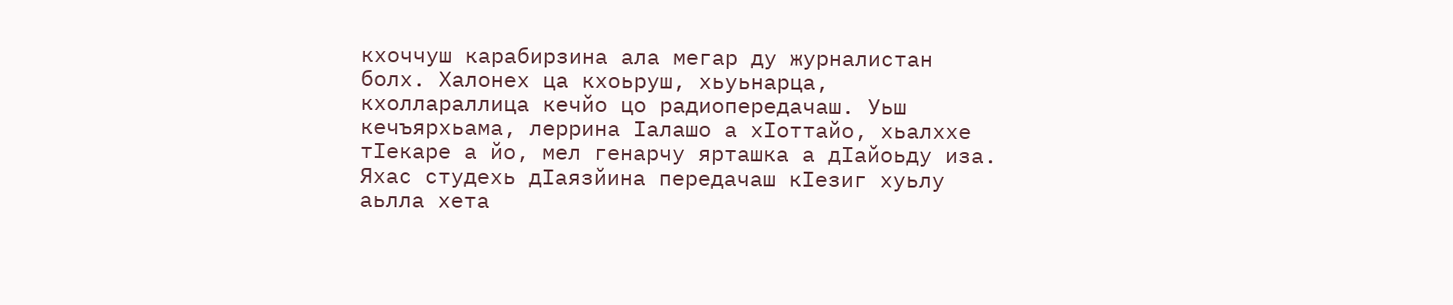кхоччуш карабирзина ала мегар ду журналистан болх. Халонех ца кхоьруш, хьуьнарца, кхоллараллица кечйо цо радиопередачаш. Уьш кечъярхьама, леррина Iалашо а хIоттайо, хьалххе тIекаре а йо, мел генарчу ярташка а дIайоьду иза. Яхас студехь дIаязйина передачаш кIезиг хуьлу аьлла хета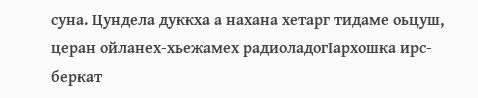суна. Цундела дуккха а нахана хетарг тидаме оьцуш, церан ойланех-хьежамех радиоладогIархошка ирс-беркат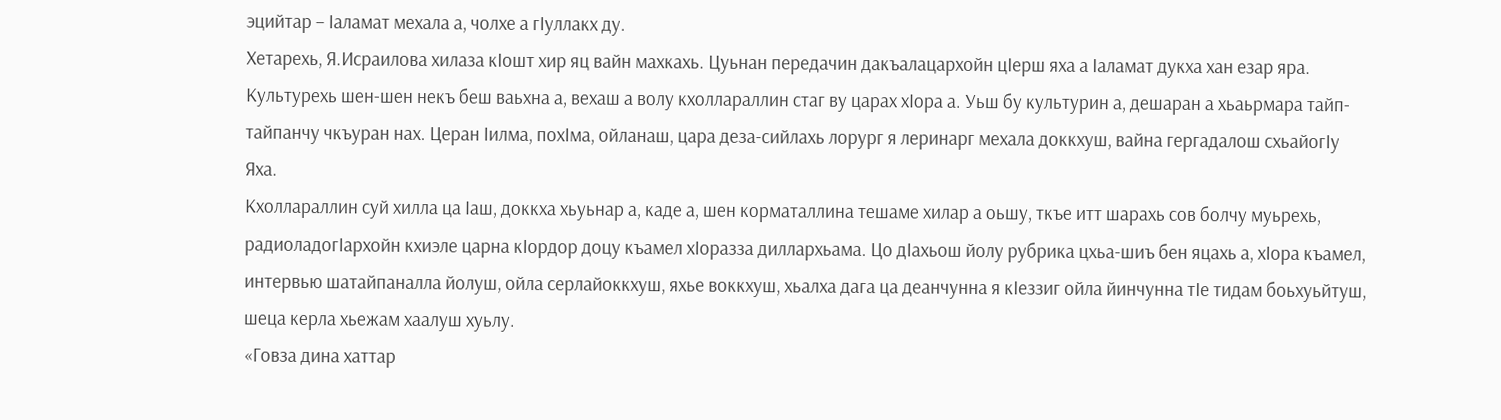эцийтар – Iаламат мехала а, чолхе а гIуллакх ду.
Хетарехь, Я.Исраилова хилаза кIошт хир яц вайн махкахь. Цуьнан передачин дакъалацархойн цIерш яха а Iаламат дукха хан езар яра. Культурехь шен-шен некъ беш ваьхна а, вехаш а волу кхоллараллин стаг ву царах хIора а. Уьш бу культурин а, дешаран а хьаьрмара тайп-тайпанчу чкъуран нах. Церан Iилма, похIма, ойланаш, цара деза-сийлахь лорург я леринарг мехала доккхуш, вайна гергадалош схьайогIу Яха.
Кхоллараллин суй хилла ца Iаш, доккха хьуьнар а, каде а, шен корматаллина тешаме хилар а оьшу, ткъе итт шарахь сов болчу муьрехь, радиоладогIархойн кхиэле царна кIордор доцу къамел хIоразза диллархьама. Цо дIахьош йолу рубрика цхьа-шиъ бен яцахь а, хIора къамел, интервью шатайпаналла йолуш, ойла серлайоккхуш, яхье воккхуш, хьалха дага ца деанчунна я кIеззиг ойла йинчунна тIе тидам боьхуьйтуш, шеца керла хьежам хаалуш хуьлу.
«Говза дина хаттар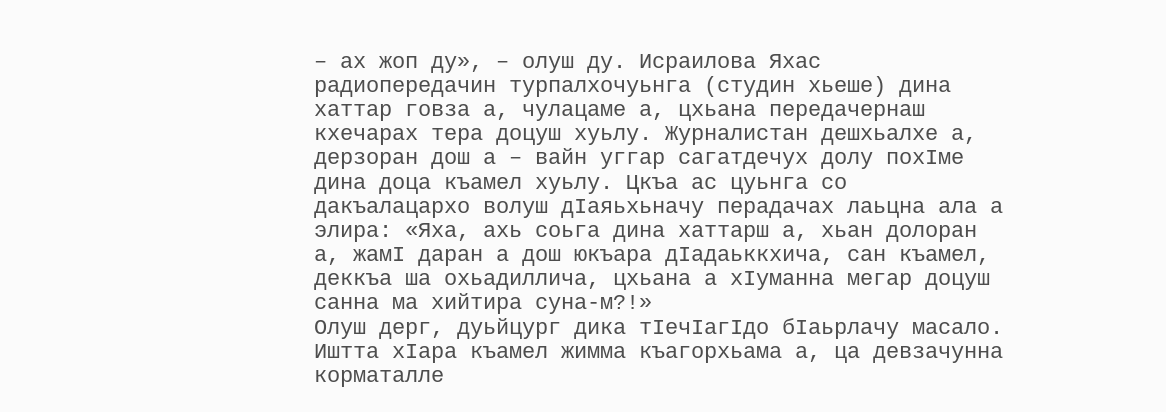– ах жоп ду», – олуш ду. Исраилова Яхас радиопередачин турпалхочуьнга (студин хьеше) дина хаттар говза а, чулацаме а, цхьана передачернаш кхечарах тера доцуш хуьлу. Журналистан дешхьалхе а, дерзоран дош а – вайн уггар сагатдечух долу похIме дина доца къамел хуьлу. Цкъа ас цуьнга со дакъалацархо волуш дIаяьхьначу перадачах лаьцна ала а элира: «Яха, ахь соьга дина хаттарш а, хьан долоран а, жамI даран а дош юкъара дIадаьккхича, сан къамел, деккъа ша охьадиллича, цхьана а хIуманна мегар доцуш санна ма хийтира суна-м?!»
Олуш дерг, дуьйцург дика тIечIагIдо бIаьрлачу масало. Иштта хIара къамел жимма къагорхьама а, ца девзачунна корматалле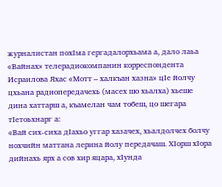журналистан похIма гергадалорхьама а, дало лаьа «Вайнах» телерадиокомпанин корреспондента Исраилова Яхас «Мотт – халкъан хазна» цIе йолчу цхьана радиопередачехь (масех шо хьалха) хьеше дина хаттарш а, къамелан чам тобеш, цо шегара тIетоьхнарг а:
«Вай сих-сиха дІахьо уггар хазачех, хьалдолчех болчу нохчийн маттана лерина йолу передачаш. ХІорш хІора дийнахь ярх а сов хир яцара, хІунда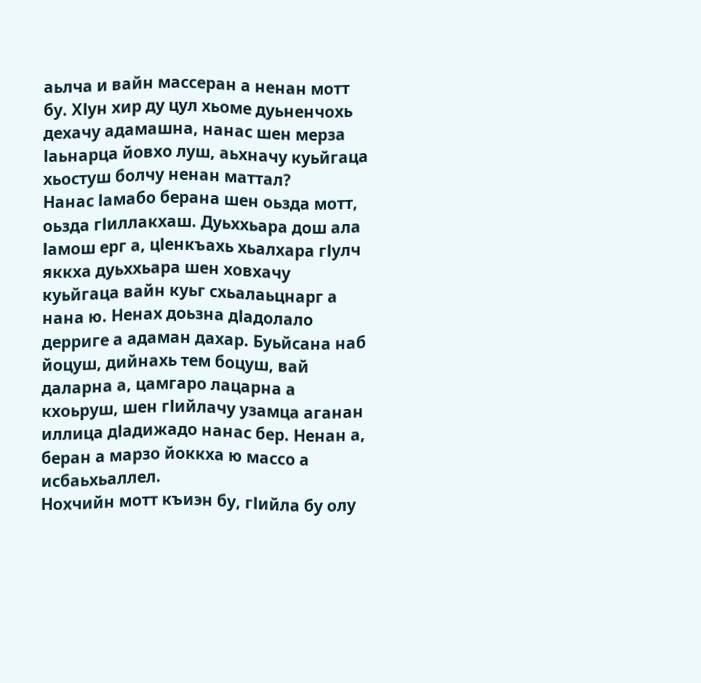аьлча и вайн массеран а ненан мотт бу. ХІун хир ду цул хьоме дуьненчохь дехачу адамашна, нанас шен мерза Іаьнарца йовхо луш, аьхначу куьйгаца хьостуш болчу ненан маттал?
Нанас Іамабо берана шен оьзда мотт, оьзда гІиллакхаш. Дуьххьара дош ала Іамош ерг а, цІенкъахь хьалхара гІулч яккха дуьххьара шен ховхачу куьйгаца вайн куьг схьалаьцнарг а нана ю. Ненах доьзна дІадолало дерриге а адаман дахар. Буьйсана наб йоцуш, дийнахь тем боцуш, вай даларна а, цамгаро лацарна а кхоьруш, шен гІийлачу узамца аганан иллица дІадижадо нанас бер. Ненан а, беран а марзо йоккха ю массо а исбаьхьаллел.
Нохчийн мотт къиэн бу, гІийла бу олу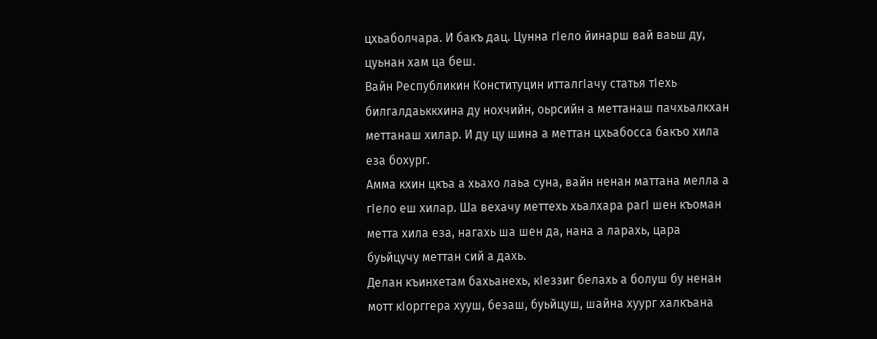цхьаболчара. И бакъ дац. Цунна гІело йинарш вай ваьш ду, цуьнан хам ца беш.
Вайн Республикин Конституцин итталгІачу статья тІехь билгалдаьккхина ду нохчийн, оьрсийн а меттанаш пачхьалкхан меттанаш хилар. И ду цу шина а меттан цхьабосса бакъо хила еза бохург.
Амма кхин цкъа а хьахо лаьа суна, вайн ненан маттана мелла а гІело еш хилар. Ша вехачу меттехь хьалхара рагІ шен къоман метта хила еза, нагахь ша шен да, нана а ларахь, цара буьйцучу меттан сий а дахь.
Делан къинхетам бахьанехь, кІеззиг белахь а болуш бу ненан мотт кІорггера хууш, безаш, буьйцуш, шайна хуург халкъана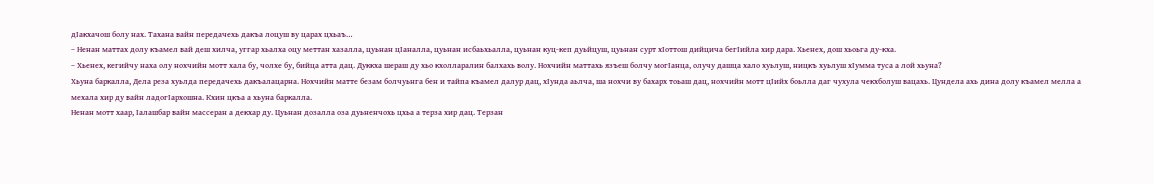дІакхачош болу нах. Тахана вайн передачехь дакъа лоцуш ву царах цхьаъ…
– Ненан маттах долу къамел вай деш хилча, уггар хьалха оцу меттан хазалла, цуьнан цІаналла, цуьнан исбаьхьалла, цуьнан куц-кеп дуьйцуш, цуьнан сурт хІоттош дийцича бегІийла хир дара. Хьенех, дош хьоьга ду-кха.
– Хьенех, кегийчу наха олу нохчийн мотт хала бу, чолхе бу, бийца атта дац. Дуккха шераш ду хьо кхолларалин балхахь волу. Нохчийн маттахь язъеш болчу могІанца, олучу дашца хало хуьлуш, ницкъ хуьлуш хІумма туса а лой хьуна?
Хьуна баркалла, Дела реза хуьлда передачехь дакъалацарна. Нохчийн матте безам болчуьнга бен и тайпа къамел далур дац, хІунда аьлча, ша нохчи ву бахарх тоьаш дац, нохчийн мотт цІийх боьлла даг чухула чекхболуш вацахь. Цундела ахь дина долу къамел мелла а мехала хир ду вайн ладогІархошна. Кхин цкъа а хьуна баркалла.
Ненан мотт хаар, Іалашбар вайн массеран а декхар ду. Цуьнан дозалла оза дуьненчохь цхьа а терза хир дац. Терзан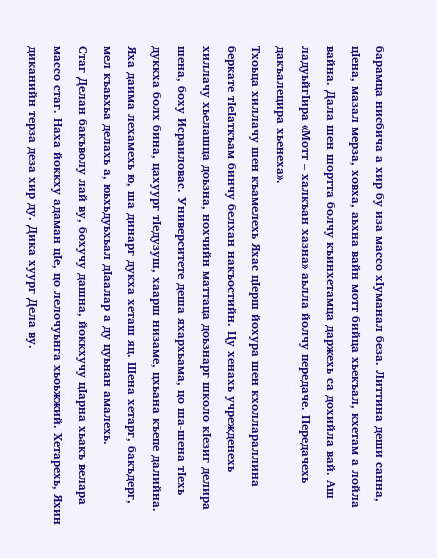барамца нисбича а хир бу иза массо хІуманал беза. Литтина деши санна, цІена, мазал мерза, ховха, аьхна вайн мотт бийца хьекъал, кхетам а лойла вайна. Дала шен шортта болчу къинхетамца даржехь са дохийла вай. Аш ладуьйгІира «Мотт – халкъан хазна» аьлла йолчу передаче. Передачехь дакъалецира хьенеха».
Тхоьца хиллачу шен къамелехь Яхас цIерш йохура шен кхоллараллина беркате тIеIаткъам бинчу белхан накъостийн. Цу хенахь учрежденехь хиллачу хьелашца доьзна, нохчийн маттаца доьзнарг школо кIезиг делира шена, боху Исраиловас. Университете деша яхархьама, цо ша-шена тIехь дуккха болх бина, цахуург тIедузуш, хаарш низаме, цхьана къепе далийна.
Яха даима лехамехь ю, ша динарг дукха хеташ яц. Шена хетарг, бакъдерг, мел къаьхьа делахь а, юьхьдуьхьал дIаалар а ду цуьнан амалехь.
Стаг Делан бакъволу лай ву, бохучу дашна, йоккхучу цIарна хьакъ велара массо стаг. Наха йоккху адаман цIе, цо лелочуьнга хьоьжжий. Хетарехь, Яхин диканийн терза деза хир ду. Дика хуург Дела ву.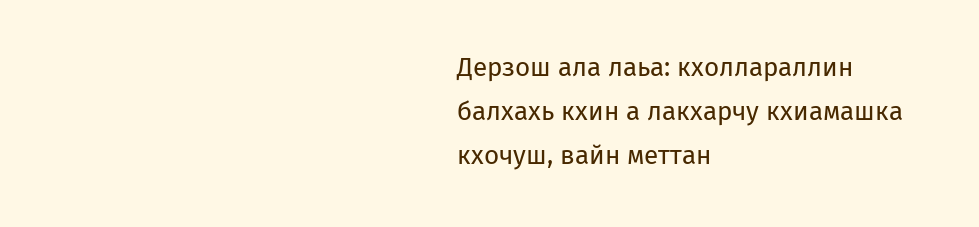Дерзош ала лаьа: кхоллараллин балхахь кхин а лакхарчу кхиамашка кхочуш, вайн меттан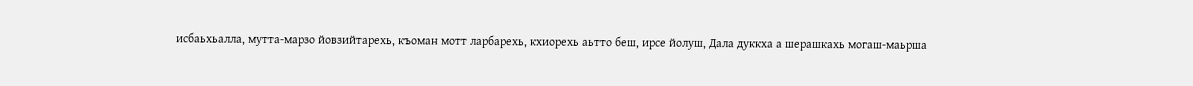исбаьхьалла, мутта-марзо йовзийтарехь, къоман мотт ларбарехь, кхиорехь аьтто беш, ирсе йолуш, Дала дуккха а шерашкахь могаш-маьрша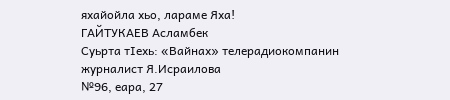яхайойла хьо, лараме Яха!
ГАЙТУКАЕВ Асламбек
Суьрта тIехь: «Вайнах» телерадиокомпанин
журналист Я.Исраилова
№96, еара, 27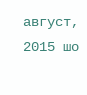август, 2015 шо